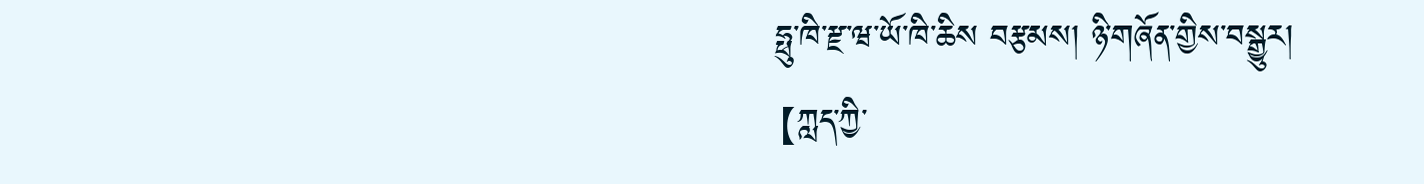ཧྥུ་ཁི་རྫ་ཝ་ཡོ་ཁི་ཆིས བརྩམས། ཉི་གཞོན་གྱིས་བསྒྱུར།
【ཀླད་ཀྱི་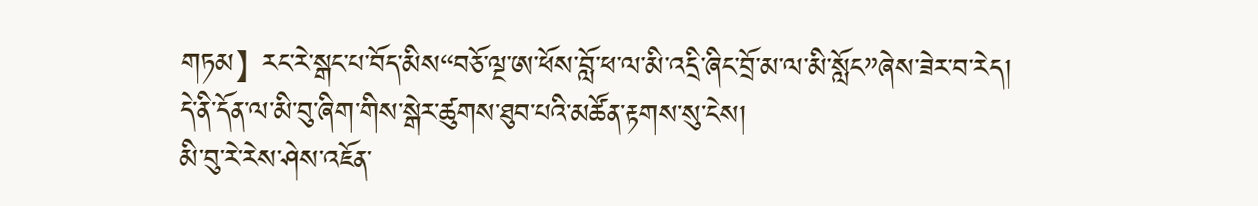གཏམ】 རང་རེ་སྒང་པ་བོད་མིས“བཅོ་ལྔ་ཨ་ཕོས་བློ་ཕ་ལ་མི་འདྲི་ཞིང་བྲོ་མ་ལ་མི་སློང”ཞེས་ཟེར་བ་རེད།
དེ་ནི་དོན་ལ་མི་བུ་ཞིག་གིས་སྒེར་ཚུགས་ཐུབ་པའི་མཚོན་རྟགས་སུ་ངེས།
མི་བུ་རེ་རེས་ཤེས་འཇོན་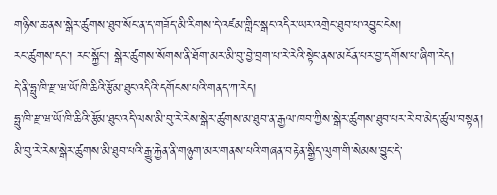གཉིས་ཆ་ནས་སྒེར་ཚུགས་ཐུབ་སོང་ན་ད་གཟོད་མི་རིགས་དེ་འཛམ་གླིང་སྒང་འདིར་ཡར་འགྲེང་ཐུབ་པ་འབྱུང་ངེས།
རང་ཚུགས་དང་། རང་སྐྱོང་། སྒེར་ཚུགས་སོགས་ནི་ཐོག་མར་མི་བུ་བྱེ་བྲག་པ་རེ་རེའི་སྟེང་ནས་མངོན་པར་བྱ་དགོས་པ་ཞིག་རེད།
དེ་ནི་ཧྥུ་ཁི་རྫ་ཝ་ཡོ་ཁི་ཆིའི་རྩོམ་ཐུང་འདིའི་དགོངས་པའི་གནད་ཀ་རེད།
ཧྥུ་ཁི་རྫ་ཝ་ཡོ་ཁི་ཆིའི་རྩོམ་ཐུང་འདི་ལས་མི་བུ་རེ་རེས་སྒེར་ཚུགས་མ་ཐུབ་ན་རྒྱལ་ཁབ་ཀྱིས་སྒེར་ཚུགས་ཐུབ་པར་རེ་བ་མེད་ཚུལ་བསྟན།
མི་བུ་རེ་རེས་སྒེར་ཚུགས་མི་ཐུབ་པའི་རྒྱུ་རྐྱེན་ནི་གཉུག་མར་གནས་པའི་གཞན་བརྟེན་སྒྱིད་ལུག་གི་སེམས་བྱུང་དེ་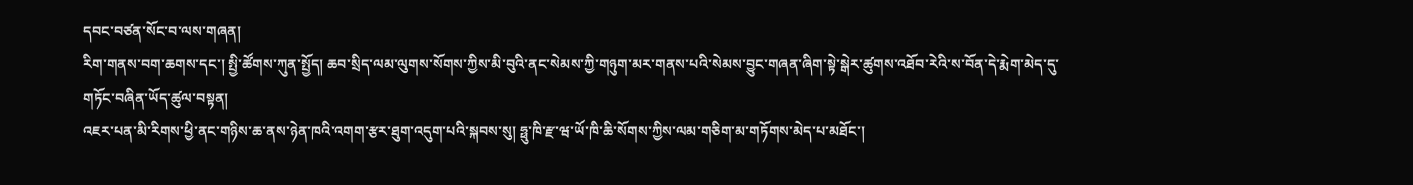དབང་བཙན་སོང་བ་ལས་གཞན།
རིག་གནས་བག་ཆགས་དང་། སྤྱི་ཚོགས་ཀུན་སྤྱོད། ཆབ་སྲིད་ལམ་ལུགས་སོགས་ཀྱིས་མི་བུའི་ནང་སེམས་ཀྱི་གཉུག་མར་གནས་པའི་སེམས་བྱུང་གཞན་ཞིག་སྟེ་སྒེར་ཚུགས་འཐོབ་རེའི་ས་བོན་དེ་རྨེག་མེད་དུ་གཏོང་བཞིན་ཡོད་ཚུལ་བསྟན།
འཇར་པན་མི་རིགས་ཕྱི་ནང་གཉིས་ཆ་ནས་ཉེན་ཁའི་འགག་རྩར་ཐུག་འདུག་པའི་སྐབས་སུ། ཧྥུ་ཁི་རྫ་ཝ་ཡོ་ཁི་ཆི་སོགས་ཀྱིས་ལམ་གཅིག་མ་གཏོགས་མེད་པ་མཐོང་།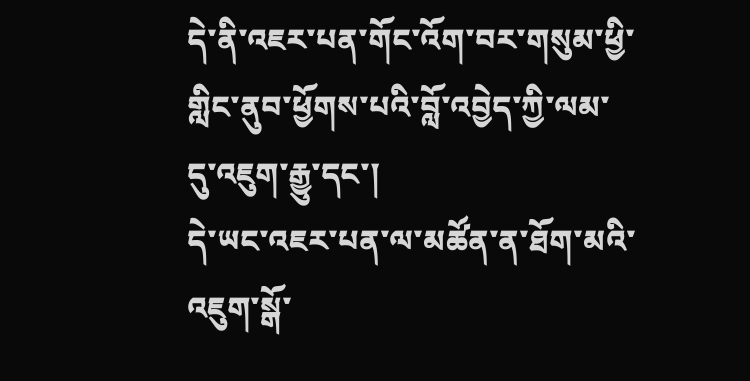དེ་ནི་འཇར་པན་གོང་འོག་བར་གསུམ་ཕྱི་གླིང་ནུབ་ཕྱོགས་པའི་བློ་འབྱེད་ཀྱི་ལམ་དུ་འཇུག་རྒྱུ་དང་།
དེ་ཡང་འཇར་པན་ལ་མཚོན་ན་ཐོག་མའི་འཇུག་སྒོ་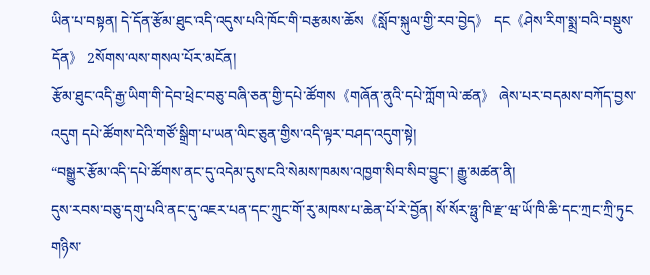ཡིན་པ་བསྟན། དེ་དོན་རྩོམ་ཐུང་འདི་འདུས་པའི་ཁོང་གི་བརྩམས་ཆོས《སློབ་སྐུལ་གྱི་རབ་བྱེད》 དང《ཤེས་རིག་སྨྲ་བའི་བསྡུས་དོན》 2སོགས་ལས་གསལ་པོར་མངོན།
རྩོམ་ཐུང་འདི་རྒྱ་ཡིག་གི་དེབ་ཕྲེང་བཅུ་བཞི་ཅན་གྱི་དཔེ་ཚོགས《གཞོན་ནུའི་དཔེ་ཀློག་ལེ་ཚན》 ཞེས་པར་བདམས་བཀོད་བྱས་འདུག དཔེ་ཚོགས་དེའི་གཙོ་སྒྲིག་པ་ཡན་ལིང་ཅུན་གྱིས་འདི་ལྟར་བཤད་འདུག་སྟེ།
“བསྒྱུར་རྩོམ་འདི་དཔེ་ཚོགས་ནང་དུ་འདེམ་དུས་ངའི་སེམས་ཁམས་འཁྱག་སིབ་སིབ་བྱུང་། རྒྱུ་མཚན་ནི།
དུས་རབས་བཅུ་དགུ་པའི་ནང་དུ་འཇར་པན་དང་ཀྲུང་གོ་རུ་མཁས་པ་ཆེན་པོ་རེ་བྱོན། སོ་སོར་ཧྥུ་ཁི་རྫ་ཝ་ཡོ་ཁི་ཆི་དང་ཀྲང་ཀྲི་ཏུང
གཉིས་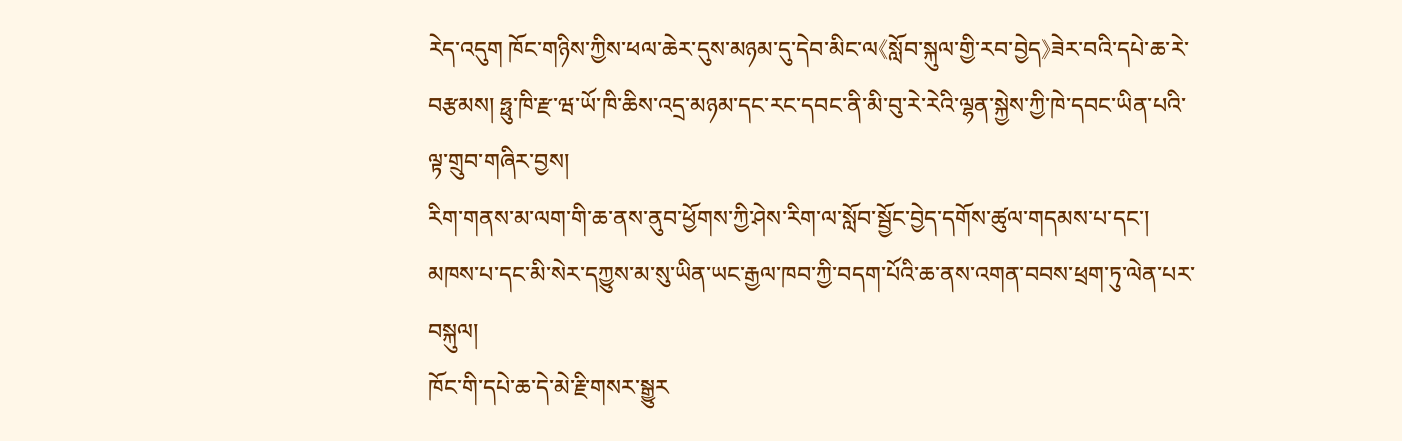རེད་འདུག ཁོང་གཉིས་ཀྱིས་ཕལ་ཆེར་དུས་མཉམ་དུ་དེབ་མིང་ལ《སློབ་སྐུལ་གྱི་རབ་བྱེད》ཟེར་བའི་དཔེ་ཆ་རེ་བརྩམས། ཧྥུ་ཁི་རྫ་ཝ་ཡོ་ཁི་ཆིས་འདྲ་མཉམ་དང་རང་དབང་ནི་མི་བུ་རེ་རེའི་ལྷན་སྐྱེས་ཀྱི་ཁེ་དབང་ཡིན་པའི་ལྟ་གྲུབ་གཞིར་བྱས།
རིག་གནས་མ་ལག་གི་ཆ་ནས་ནུབ་ཕྱོགས་ཀྱི་ཤེས་རིག་ལ་སློབ་སྦྱོང་བྱེད་དགོས་ཚུལ་གདམས་པ་དང་།
མཁས་པ་དང་མི་སེར་དཀྱུས་མ་སུ་ཡིན་ཡང་རྒྱལ་ཁབ་ཀྱི་བདག་པོའི་ཆ་ནས་འགན་བབས་ཕྲག་ཏུ་ལེན་པར་བསྐུལ།
ཁོང་གི་དཔེ་ཆ་དེ་མེ་རྗི་གསར་སྒྱུར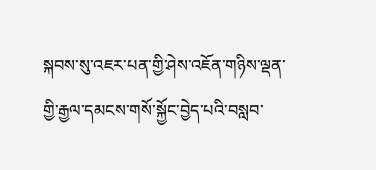སྐབས་སུ་འཇར་པན་གྱི་ཤེས་འཇོན་གཉིས་ལྡན་གྱི་རྒྱལ་དམངས་གསོ་སྐྱོང་བྱེད་པའི་བསླབ་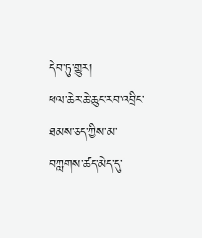དེབ་ཏུ་གྱུར།
ཕལ་ཆེར་ཆེ་ཆུང་རབ་འབྲིང་ཐམས་ཅད་ཀྱིས་མ་བཀླགས་ཚད་མེད་དུ་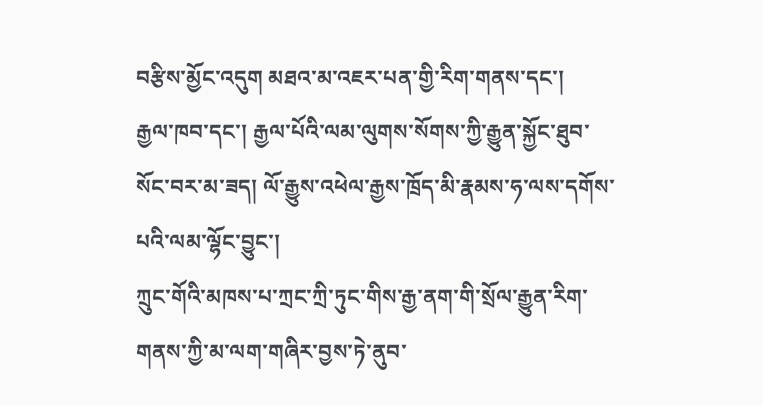བརྩིས་མྱོང་འདུག མཐའ་མ་འཇར་པན་གྱི་རིག་གནས་དང་།
རྒྱལ་ཁབ་དང་། རྒྱལ་པོའི་ལམ་ལུགས་སོགས་ཀྱི་རྒྱུན་སྐྱོང་ཐུབ་སོང་བར་མ་ཟད། ལོ་རྒྱུས་འཕེལ་རྒྱས་ཁྲོད་མི་རྣམས་ཧ་ལས་དགོས་པའི་ལམ་ལྷོང་བྱུང་།
ཀྲུང་གོའི་མཁས་པ་ཀྲང་ཀྲི་ཏུང་གིས་རྒྱ་ནག་གི་སྲོལ་རྒྱུན་རིག་གནས་ཀྱི་མ་ལག་གཞིར་བྱས་ཏེ་ནུབ་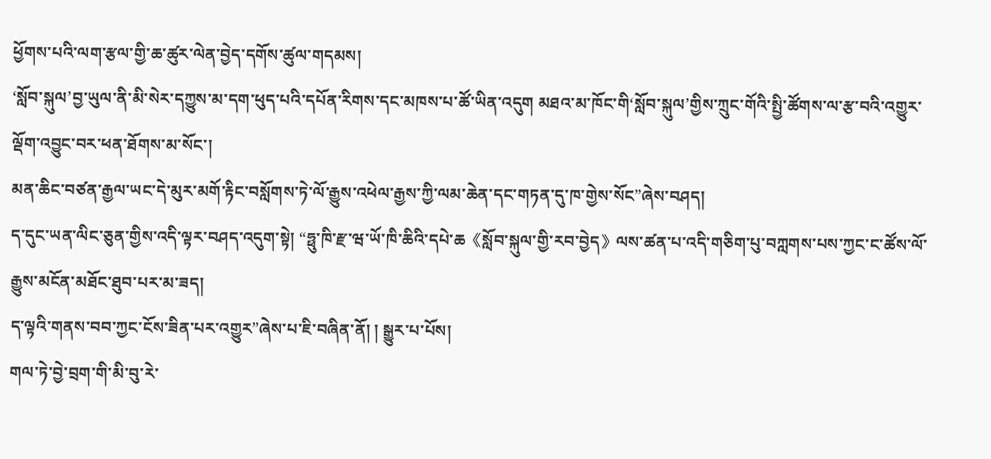ཕྱོགས་པའི་ལག་རྩལ་གྱི་ཆ་ཚུར་ལེན་བྱེད་དགོས་ཚུལ་གདམས།
‘སློབ་སྐུལ’བྱ་ཡུལ་ནི་མི་སེར་དཀྱུས་མ་དག་ཕུད་པའི་དཔོན་རིགས་དང་མཁས་པ་ཚོ་ཡིན་འདུག མཐའ་མ་ཁོང་གི‘སློབ་སྐུལ’གྱིས་ཀྲུང་གོའི་སྤྱི་ཚོགས་ལ་རྩ་བའི་འགྱུར་ལྡོག་འབྱུང་བར་ཕན་ཐོགས་མ་སོང་།
མན་ཆིང་བཙན་རྒྱལ་ཡང་དེ་མུར་མགོ་རྟིང་བསློགས་ཏེ་ལོ་རྒྱུས་འཕེལ་རྒྱས་ཀྱི་ལམ་ཆེན་དང་གཏན་དུ་ཁ་གྱེས་སོང”ཞེས་བཤད།
ད་དུང་ཡན་ལིང་ཅུན་གྱིས་འདི་ལྟར་བཤད་འདུག་སྟེ། “ཧྥུ་ཁི་རྫ་ཝ་ཡོ་ཁི་ཆིའི་དཔེ་ཆ《སློབ་སྐུལ་གྱི་རབ་བྱེད》ལས་ཚན་པ་འདི་གཅིག་པུ་བཀླགས་པས་ཀྱང་ང་ཚོས་ལོ་རྒྱུས་མངོན་མཐོང་ཐུབ་པར་མ་ཟད།
ད་ལྟའི་གནས་བབ་ཀྱང་ངོས་ཟིན་པར་འགྱུར”ཞེས་པ་ཇི་བཞིན་ནོ། ། སྒྱུར་པ་པོས།
གལ་ཏེ་བྱེ་བྲག་གི་མི་བུ་རེ་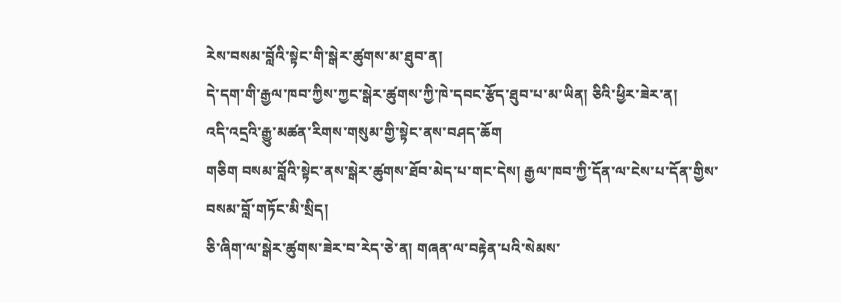རེས་བསམ་བློའི་སྟེང་གི་སྒེར་ཚུགས་མ་ཐུབ་ན།
དེ་དག་གི་རྒྱལ་ཁབ་ཀྱིས་ཀྱང་སྒེར་ཚུགས་ཀྱི་ཁེ་དབང་རྩོད་ཐུབ་པ་མ་ཡིན། ཅིའི་ཕྱིར་ཟེར་ན།
འདི་འདྲའི་རྒྱུ་མཚན་རིགས་གསུམ་གྱི་སྟེང་ནས་བཤད་ཆོག
གཅིག བསམ་བློའི་སྟེང་ནས་སྒེར་ཚུགས་ཐོབ་མེད་པ་གང་དེས། རྒྱལ་ཁབ་ཀྱི་དོན་ལ་ངེས་པ་དོན་གྱིས་བསམ་བློ་གཏོང་མི་སྲིད།
ཅི་ཞིག་ལ་སྒེར་ཚུགས་ཟེར་བ་རེད་ཅེ་ན། གཞན་ལ་བརྟེན་པའི་སེམས་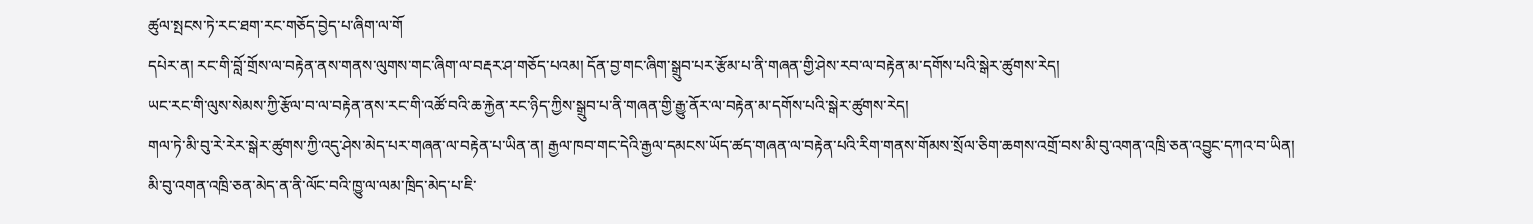ཚུལ་སྤངས་ཏེ་རང་ཐག་རང་གཅོད་བྱེད་པ་ཞིག་ལ་གོ
དཔེར་ན། རང་གི་བློ་གྲོས་ལ་བརྟེན་ནས་གནས་ལུགས་གང་ཞིག་ལ་བརྡར་ཤ་གཅོད་པའམ། དོན་བྱ་གང་ཞིག་སྒྲུབ་པར་རྩོམ་པ་ནི་གཞན་གྱི་ཤེས་རབ་ལ་བརྟེན་མ་དགོས་པའི་སྒེར་ཚུགས་རེད།
ཡང་རང་གི་ལུས་སེམས་ཀྱི་རྩོལ་བ་ལ་བརྟེན་ནས་རང་གི་འཚོ་བའི་ཆ་རྐྱེན་རང་ཉིད་ཀྱིས་སྒྲུབ་པ་ནི་གཞན་གྱི་རྒྱུ་ནོར་ལ་བརྟེན་མ་དགོས་པའི་སྒེར་ཚུགས་རེད།
གལ་ཏེ་མི་བུ་རེ་རེར་སྒེར་ཚུགས་ཀྱི་འདུ་ཤེས་མེད་པར་གཞན་ལ་བརྟེན་པ་ཡིན་ན། རྒྱལ་ཁབ་གང་དེའི་རྒྱལ་དམངས་ཡོད་ཚད་གཞན་ལ་བརྟེན་པའི་རིག་གནས་གོམས་སྲོལ་ཅིག་ཆགས་འགྲོ་བས་མི་བུ་འགན་འཁྲི་ཅན་འབྱུང་དཀའ་བ་ཡིན།
མི་བུ་འགན་འཁྲི་ཅན་མེད་ན་ནི་ལོང་བའི་ཁྱུ་ལ་ལམ་ཁྲིད་མེད་པ་ཇི་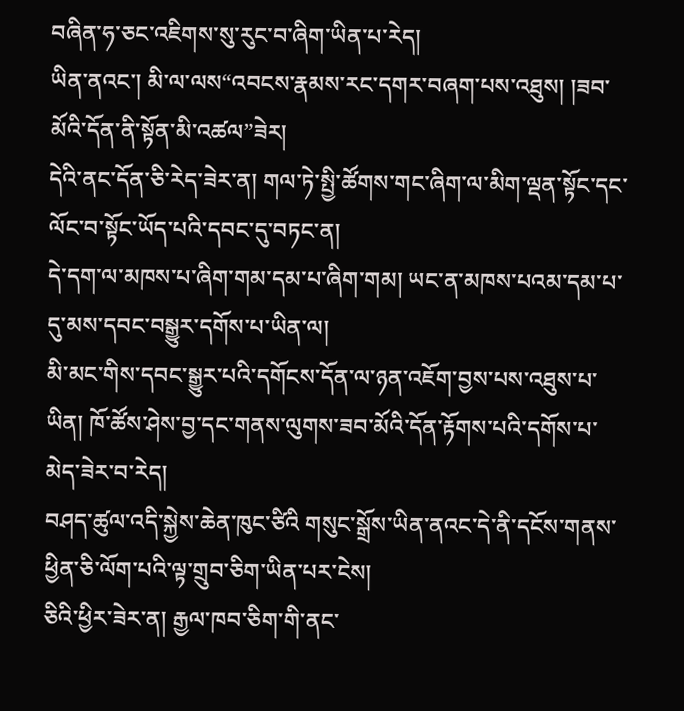བཞིན་ཧ་ཅང་འཇིགས་སུ་རུང་བ་ཞིག་ཡིན་པ་རེད།
ཡིན་ནའང་། མི་ལ་ལས“འབངས་རྣམས་རང་དགར་བཞག་པས་འཐུས། །ཟབ་མོའི་དོན་ནི་སྟོན་མི་འཚལ”ཟེར།
དེའི་ནང་དོན་ཅི་རེད་ཟེར་ན། གལ་ཏེ་སྤྱི་ཚོགས་གང་ཞིག་ལ་མིག་ལྡན་སྟོང་དང་ལོང་བ་སྟོང་ཡོད་པའི་དབང་དུ་བཏང་ན།
དེ་དག་ལ་མཁས་པ་ཞིག་གམ་དམ་པ་ཞིག་གམ། ཡང་ན་མཁས་པའམ་དམ་པ་དུ་མས་དབང་བསྒྱུར་དགོས་པ་ཡིན་ལ།
མི་མང་གིས་དབང་སྒྱུར་པའི་དགོངས་དོན་ལ་ཉན་འཇོག་བྱས་པས་འཐུས་པ་ཡིན། ཁོ་ཚོས་ཤེས་བྱ་དང་གནས་ལུགས་ཟབ་མོའི་དོན་རྟོགས་པའི་དགོས་པ་མེད་ཟེར་བ་རེད།
བཤད་ཚུལ་འདི་སྐྱེས་ཆེན་ཁུང་ཙིའི གསུང་སྒྲོས་ཡིན་ནའང་དེ་ནི་དངོས་གནས་ཕྱིན་ཅི་ལོག་པའི་ལྟ་གྲུབ་ཅིག་ཡིན་པར་ངེས།
ཅིའི་ཕྱིར་ཟེར་ན། རྒྱལ་ཁབ་ཅིག་གི་ནང་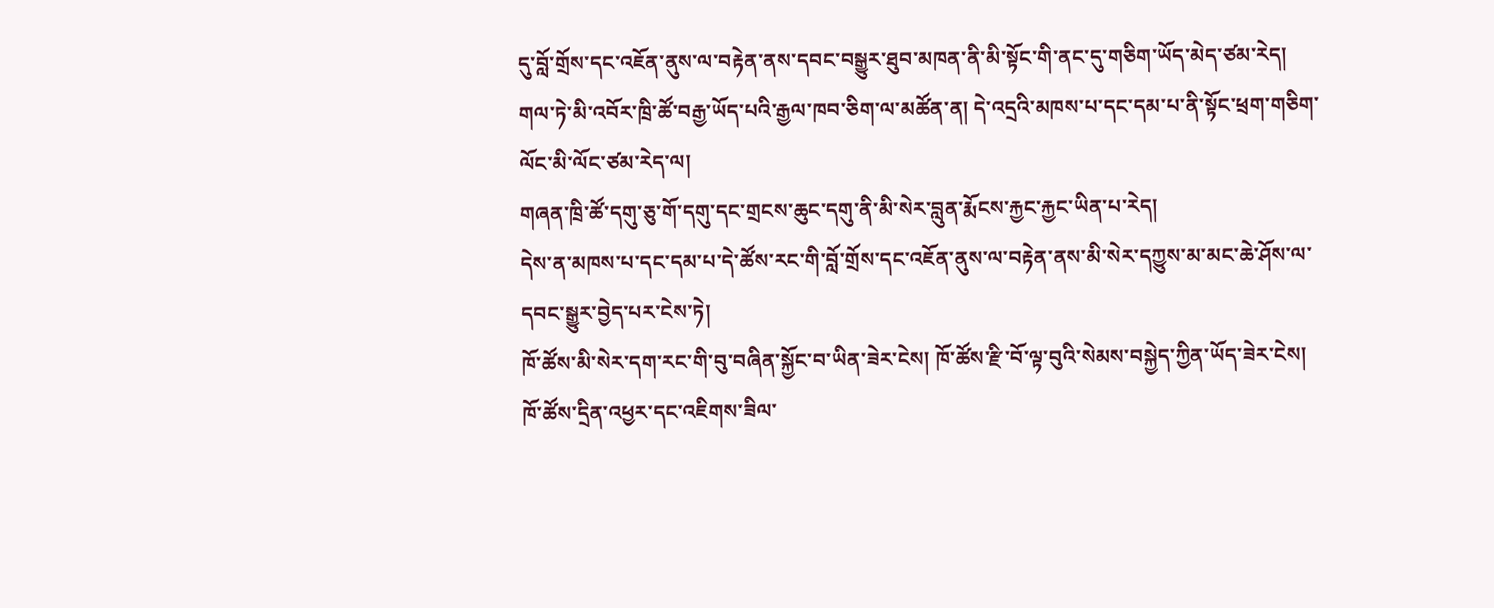དུ་བློ་གྲོས་དང་འཇོན་ནུས་ལ་བརྟེན་ནས་དབང་བསྒྱུར་ཐུབ་མཁན་ནི་མི་སྟོང་གི་ནང་དུ་གཅིག་ཡོད་མེད་ཙམ་རེད།
གལ་ཏེ་མི་འབོར་ཁྲི་ཚོ་བརྒྱ་ཡོད་པའི་རྒྱལ་ཁབ་ཅིག་ལ་མཚོན་ན། དེ་འདྲའི་མཁས་པ་དང་དམ་པ་ནི་སྟོང་ཕྲག་གཅིག་ལོང་མི་ལོང་ཙམ་རེད་ལ།
གཞན་ཁྲི་ཚོ་དགུ་ཅུ་གོ་དགུ་དང་གྲངས་ཆུང་དགུ་ནི་མི་སེར་བླུན་རྨོངས་རྐྱང་རྐྱང་ཡིན་པ་རེད།
དེས་ན་མཁས་པ་དང་དམ་པ་དེ་ཚོས་རང་གི་བློ་གྲོས་དང་འཇོན་ནུས་ལ་བརྟེན་ནས་མི་སེར་དཀྱུས་མ་མང་ཆེ་ཤོས་ལ་དབང་སྒྱུར་བྱེད་པར་ངེས་ཏེ།
ཁོ་ཚོས་མི་སེར་དག་རང་གི་བུ་བཞིན་སྐྱོང་བ་ཡིན་ཟེར་ངེས། ཁོ་ཚོས་རྫི་བོ་ལྟ་བུའི་སེམས་བསྐྱེད་ཀྱིན་ཡོད་ཟེར་ངེས།
ཁོ་ཚོས་དྲིན་འཕྱར་དང་འཇིགས་ཟིལ་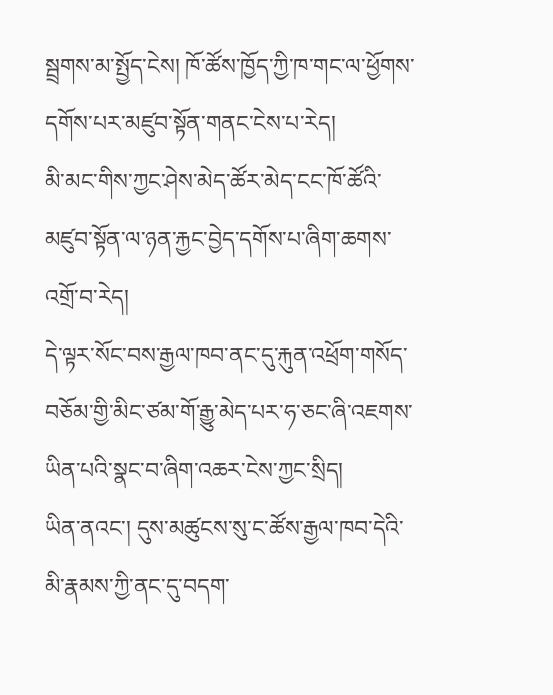སྦྲགས་མ་སྤྱོད་ངེས། ཁོ་ཚོས་ཁྱོད་ཀྱི་ཁ་གང་ལ་ཕྱོགས་དགོས་པར་མཛུབ་སྟོན་གནང་ངེས་པ་རེད།
མི་མང་གིས་ཀྱང་ཤེས་མེད་ཚོར་མེད་ངང་ཁོ་ཚོའི་མཛུབ་སྟོན་ལ་ཉན་རྐྱང་བྱེད་དགོས་པ་ཞིག་ཆགས་འགྲོ་བ་རེད།
དེ་ལྟར་སོང་བས་རྒྱལ་ཁབ་ནང་དུ་རྐུན་འཕྲོག་གསོད་བཅོམ་གྱི་མིང་ཙམ་གོ་རྒྱུ་མེད་པར་ཧ་ཅང་ཞི་འཇགས་ཡིན་པའི་སྣང་བ་ཞིག་འཆར་ངེས་ཀྱང་སྲིད།
ཡིན་ནའང་། དུས་མཚུངས་སུ་ང་ཚོས་རྒྱལ་ཁབ་དེའི་མི་རྣམས་ཀྱི་ནང་དུ་བདག་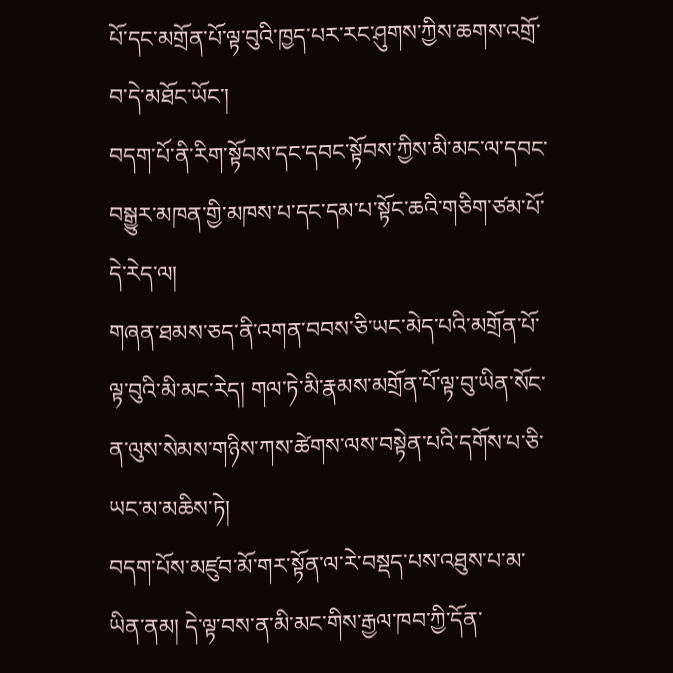པོ་དང་མགྲོན་པོ་ལྟ་བུའི་ཁྱད་པར་རང་ཤུགས་ཀྱིས་ཆགས་འགྲོ་བ་དེ་མཐོང་ཡོང་།
བདག་པོ་ནི་རིག་སྟོབས་དང་དབང་སྟོབས་ཀྱིས་མི་མང་ལ་དབང་བསྒྱུར་མཁན་གྱི་མཁས་པ་དང་དམ་པ་སྟོང་ཆའི་གཅིག་ཙམ་པོ་དེ་རེད་ལ།
གཞན་ཐམས་ཅད་ནི་འགན་བབས་ཅི་ཡང་མེད་པའི་མགྲོན་པོ་ལྟ་བུའི་མི་མང་རེད། གལ་ཏེ་མི་རྣམས་མགྲོན་པོ་ལྟ་བུ་ཡིན་སོང་ན་ལུས་སེམས་གཉིས་ཀས་ཚེགས་ལས་བསྟེན་པའི་དགོས་པ་ཅི་ཡང་མ་མཆིས་ཏེ།
བདག་པོས་མཛུབ་མོ་གར་སྟོན་ལ་རེ་བསྡད་པས་འཐུས་པ་མ་ཡིན་ནམ། དེ་ལྟ་བས་ན་མི་མང་གིས་རྒྱལ་ཁབ་ཀྱི་དོན་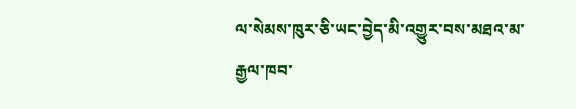ལ་སེམས་ཁུར་ཅི་ཡང་བྱེད་མི་འགྱུར་བས་མཐའ་མ་རྒྱལ་ཁབ་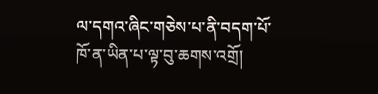ལ་དགའ་ཞིང་གཅེས་པ་ནི་བདག་པོ་ཁོ་ན་ཡིན་པ་ལྟ་བུ་ཆགས་འགྲོ།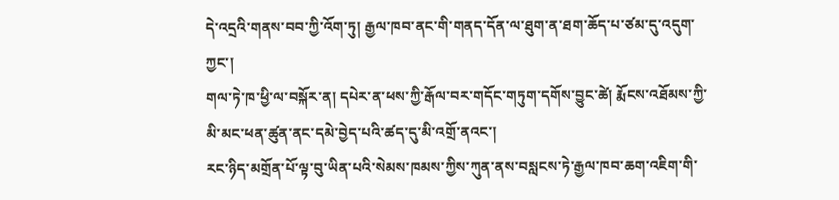དེ་འདྲའི་གནས་བབ་ཀྱི་འོག་ཏུ། རྒྱལ་ཁབ་ནང་གི་གནད་དོན་ལ་ཐུག་ན་ཐག་ཆོད་པ་ཙམ་དུ་འདུག་ཀྱང་།
གལ་ཏེ་ཁ་ཕྱི་ལ་བསྐོར་ན། དཔེར་ན་ཕས་ཀྱི་རྒོལ་བར་གདོང་གཏུག་དགོས་བྱུང་ཚེ། རྨོངས་འཐོམས་ཀྱི་མི་མང་ཕན་ཚུན་ནང་དམེ་བྱེད་པའི་ཚད་དུ་མི་འགྲོ་ནའང་།
རང་ཉིད་མགྲོན་པོ་ལྟ་བུ་ཡིན་པའི་སེམས་ཁམས་ཀྱིས་ཀུན་ནས་བསླངས་ཏེ་རྒྱལ་ཁབ་ཆག་འཇིག་གི་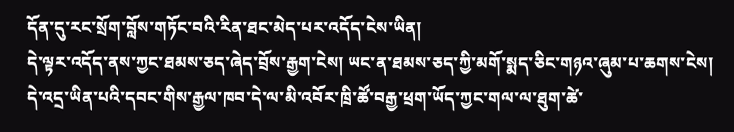དོན་དུ་རང་སྲོག་བློས་གཏོང་བའི་རིན་ཐང་མེད་པར་འདོད་ངེས་ཡིན།
དེ་ལྟར་འདོད་ནས་ཀྱང་ཐམས་ཅད་ཞེད་བྲོས་རྒྱག་ངེས། ཡང་ན་ཐམས་ཅད་ཀྱི་མགོ་སྨད་ཅིང་གཉའ་ཞུམ་པ་ཆགས་ངེས།
དེ་འདྲ་ཡིན་པའི་དབང་གིས་རྒྱལ་ཁབ་དེ་ལ་མི་འབོར་ཁྲི་ཚོ་བརྒྱ་ཕྲག་ཡོད་ཀྱང་གལ་ལ་ཐུག་ཚེ་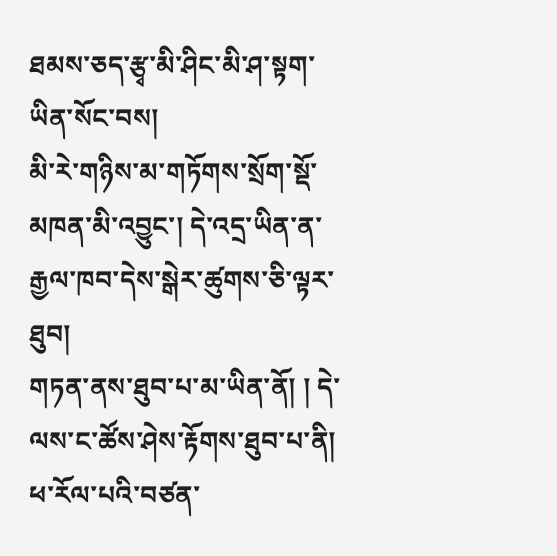ཐམས་ཅད་རྩྭ་མི་ཤིང་མི་ཤ་སྟག་ཡིན་སོང་བས།
མི་རེ་གཉིས་མ་གཏོགས་སྲོག་སྡོ་མཁན་མི་འབྱུང་། དེ་འདྲ་ཡིན་ན་རྒྱལ་ཁབ་དེས་སྒེར་ཚུགས་ཅི་ལྟར་ཐུབ།
གཏན་ནས་ཐུབ་པ་མ་ཡིན་ནོ། ། དེ་ལས་ང་ཚོས་ཤེས་རྟོགས་ཐུབ་པ་ནི། ཕ་རོལ་པའི་བཙན་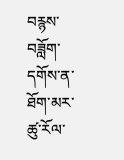བརྙས་བཟློག་དགོས་ན་ཐོག་མར་ཚུ་རོལ་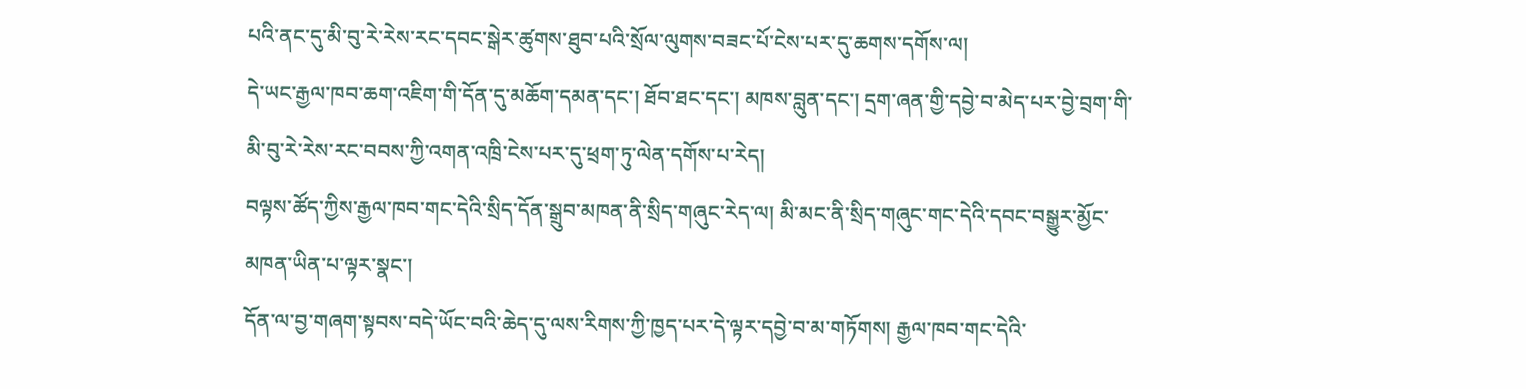པའི་ནང་དུ་མི་བུ་རེ་རེས་རང་དབང་སྒེར་ཚུགས་ཐུབ་པའི་སྲོལ་ལུགས་བཟང་པོ་ངེས་པར་དུ་ཆགས་དགོས་ལ།
དེ་ཡང་རྒྱལ་ཁབ་ཆག་འཇིག་གི་དོན་དུ་མཆོག་དམན་དང་། ཐོབ་ཐང་དང་། མཁས་བླུན་དང་། དྲག་ཞན་གྱི་དབྱེ་བ་མེད་པར་བྱེ་བྲག་གི་མི་བུ་རེ་རེས་རང་བབས་ཀྱི་འགན་འཁྲི་ངེས་པར་དུ་ཕྲག་ཏུ་ལེན་དགོས་པ་རེད།
བལྟས་ཚོད་ཀྱིས་རྒྱལ་ཁབ་གང་དེའི་སྲིད་དོན་སྒྲུབ་མཁན་ནི་སྲིད་གཞུང་རེད་ལ། མི་མང་ནི་སྲིད་གཞུང་གང་དེའི་དབང་བསྒྱུར་མྱོང་མཁན་ཡིན་པ་ལྟར་སྣང་།
དོན་ལ་བྱ་གཞག་སྟབས་བདེ་ཡོང་བའི་ཆེད་དུ་ལས་རིགས་ཀྱི་ཁྱད་པར་དེ་ལྟར་དབྱེ་བ་མ་གཏོགས། རྒྱལ་ཁབ་གང་དེའི་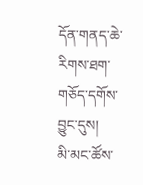དོན་གནད་ཆེ་རིགས་ཐག་གཅོད་དགོས་བྱུང་དུས།
མི་མང་ཚོས་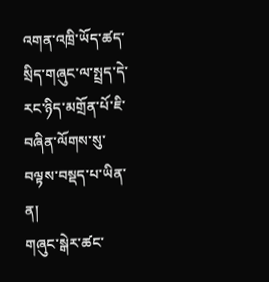འགན་འཁྲི་ཡོད་ཚད་སྲིད་གཞུང་ལ་སྤྲད་དེ་རང་ཉིད་མགྲོན་པོ་ཇི་བཞིན་ལོགས་སུ་བལྟས་བསྡད་པ་ཡིན་ན།
གཞུང་སྒེར་ཚང་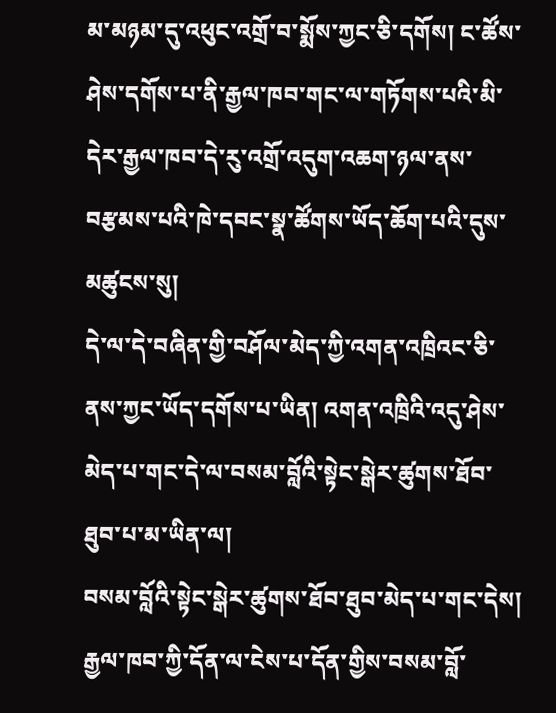མ་མཉམ་དུ་འཕུང་འགྲོ་བ་སྨོས་ཀྱང་ཅི་དགོས། ང་ཚོས་ཤེས་དགོས་པ་ནི་རྒྱལ་ཁབ་གང་ལ་གཏོགས་པའི་མི་དེར་རྒྱལ་ཁབ་དེ་རུ་འགྲོ་འདུག་འཆག་ཉལ་ནས་བརྩམས་པའི་ཁེ་དབང་སྣ་ཚོགས་ཡོད་ཆོག་པའི་དུས་མཚུངས་སུ།
དེ་ལ་དེ་བཞིན་གྱི་བཤོལ་མེད་ཀྱི་འགན་འཁྲིའང་ཅི་ནས་ཀྱང་ཡོད་དགོས་པ་ཡིན། འགན་འཁྲིའི་འདུ་ཤེས་མེད་པ་གང་དེ་ལ་བསམ་བློའི་སྟེང་སྒེར་ཚུགས་ཐོབ་ཐུབ་པ་མ་ཡིན་ལ།
བསམ་བློའི་སྟེང་སྒེར་ཚུགས་ཐོབ་ཐུབ་མེད་པ་གང་དེས། རྒྱལ་ཁབ་ཀྱི་དོན་ལ་ངེས་པ་དོན་གྱིས་བསམ་བློ་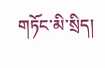གཏོང་མི་སྲིད།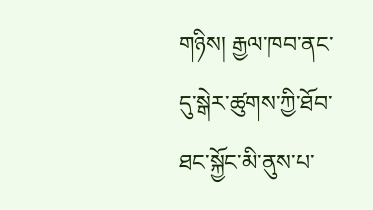གཉིས། རྒྱལ་ཁབ་ནང་དུ་སྒེར་ཚུགས་ཀྱི་ཐོབ་ཐང་སྐྱོང་མི་ནུས་པ་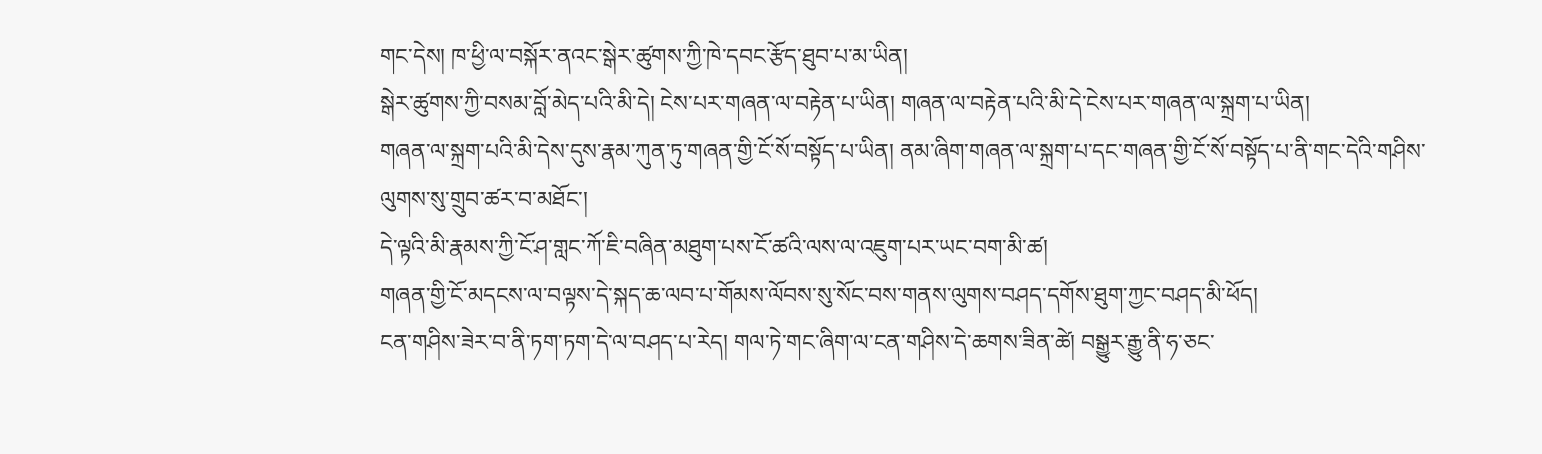གང་དེས། ཁ་ཕྱི་ལ་བསྐོར་ནའང་སྒེར་ཚུགས་ཀྱི་ཁེ་དབང་རྩོད་ཐུབ་པ་མ་ཡིན།
སྒེར་ཚུགས་ཀྱི་བསམ་བློ་མེད་པའི་མི་དེ། ངེས་པར་གཞན་ལ་བརྟེན་པ་ཡིན། གཞན་ལ་བརྟེན་པའི་མི་དེ་ངེས་པར་གཞན་ལ་སྐྲག་པ་ཡིན།
གཞན་ལ་སྐྲག་པའི་མི་དེས་དུས་རྣམ་ཀུན་ཏུ་གཞན་གྱི་ངོ་སོ་བསྟོད་པ་ཡིན། ནམ་ཞིག་གཞན་ལ་སྐྲག་པ་དང་གཞན་གྱི་ངོ་སོ་བསྟོད་པ་ནི་གང་དེའི་གཤིས་ལུགས་སུ་གྲུབ་ཚར་བ་མཐོང་།
དེ་ལྟའི་མི་རྣམས་ཀྱི་ངོ་ཤ་གླང་ཀོ་ཇི་བཞིན་མཐུག་པས་ངོ་ཚའི་ལས་ལ་འཇུག་པར་ཡང་བག་མི་ཚ།
གཞན་གྱི་ངོ་མདངས་ལ་བལྟས་དེ་སྐད་ཆ་ལབ་པ་གོམས་ལོབས་སུ་སོང་བས་གནས་ལུགས་བཤད་དགོས་ཐུག་ཀྱང་བཤད་མི་ཕོད།
ངན་གཤིས་ཟེར་བ་ནི་ཏག་ཏག་དེ་ལ་བཤད་པ་རེད། གལ་ཏེ་གང་ཞིག་ལ་ངན་གཤིས་དེ་ཆགས་ཟིན་ཚེ། བསྒྱུར་རྒྱུ་ནི་ཧ་ཅང་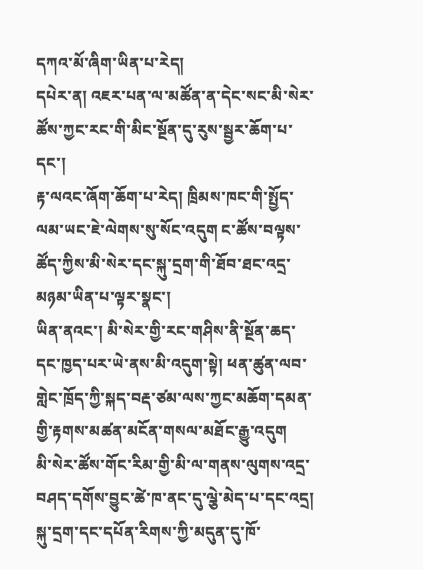དཀའ་མོ་ཞིག་ཡིན་པ་རེད།
དཔེར་ན། འཇར་པན་ལ་མཚོན་ན་དེང་སང་མི་སེར་ཚོས་ཀྱང་རང་གི་མིང་སྔོན་དུ་རུས་སྦྱར་ཆོག་པ་དང་།
རྟ་ལའང་ཞོག་ཆོག་པ་རེད། ཁྲིམས་ཁང་གི་སྤྱོད་ལམ་ཡང་ཇེ་ལེགས་སུ་སོང་འདུག ང་ཚོས་བལྟས་ཚོད་ཀྱིས་མི་སེར་དང་སྐུ་དྲག་གི་ཐོབ་ཐང་འདྲ་མཉམ་ཡིན་པ་ལྟར་སྣང་།
ཡིན་ནའང་། མི་སེར་གྱི་རང་གཤིས་ནི་སྔོན་ཆད་དང་ཁྱད་པར་ཡེ་ནས་མི་འདུག་སྟེ། ཕན་ཚུན་ལབ་གླེང་ཁྲོད་ཀྱི་སྐད་བརྡ་ཙམ་ལས་ཀྱང་མཆོག་དམན་གྱི་རྟགས་མཚན་མངོན་གསལ་མཐོང་རྒྱུ་འདུག
མི་སེར་ཚོས་གོང་རིམ་གྱི་མི་ལ་གནས་ལུགས་འདྲ་བཤད་དགོས་བྱུང་ཚེ་ཁ་ནང་དུ་ལྕེ་མེད་པ་དང་འདྲ།
སྐུ་དྲག་དང་དཔོན་རིགས་ཀྱི་མདུན་དུ་ཁོ་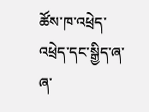ཚོས་ཁ་འཕྲེད་འཕྲེད་དང་སྒྱིད་ཞ་ཞ་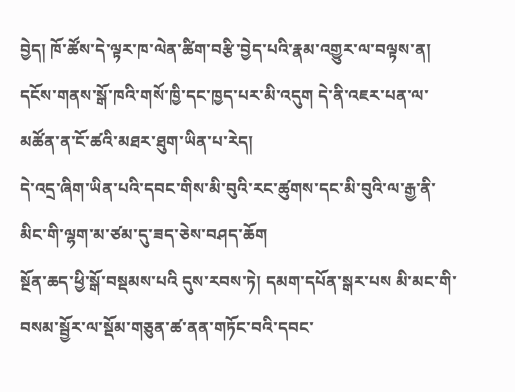བྱེད། ཁོ་ཚོས་དེ་ལྟར་ཁ་ལེན་ཚིག་བརྩི་བྱེད་པའི་རྣམ་འགྱུར་ལ་བལྟས་ན།
དངོས་གནས་སྒོ་ཁའི་གསོ་ཁྱི་དང་ཁྱད་པར་མི་འདུག དེ་ནི་འཇར་པན་ལ་མཚོན་ན་ངོ་ཚའི་མཐར་ཐུག་ཡིན་པ་རེད།
དེ་འདྲ་ཞིག་ཡིན་པའི་དབང་གིས་མི་བུའི་རང་ཚུགས་དང་མི་བུའི་ལ་རྒྱ་ནི་མིང་གི་ལྷག་མ་ཙམ་དུ་ཟད་ཅེས་བཤད་ཆོག
སྔོན་ཆད་ཕྱི་སྒོ་བསྡམས་པའི དུས་རབས་ཏེ། དམག་དཔོན་སྒར་པས མི་མང་གི་བསམ་སྦྱོར་ལ་སྡོམ་གཅུན་ཚ་ནན་གཏོང་བའི་དབང་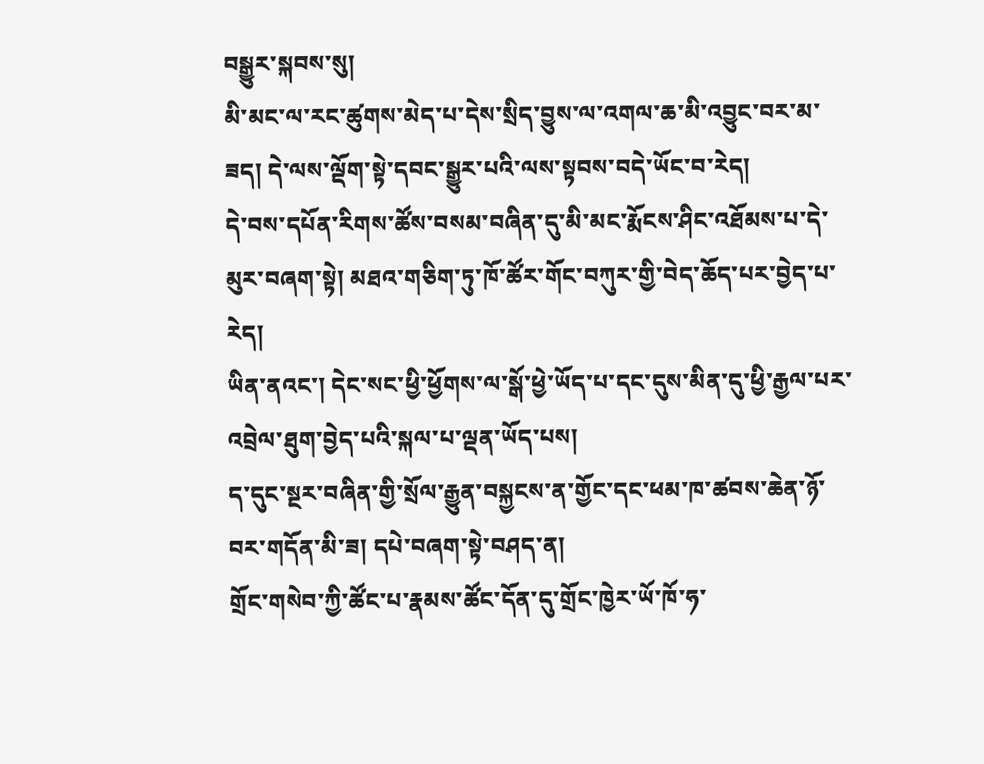བསྒྱུར་སྐབས་སུ།
མི་མང་ལ་རང་ཚུགས་མེད་པ་དེས་སྲིད་བྱུས་ལ་འགལ་ཆ་མི་འབྱུང་བར་མ་ཟད། དེ་ལས་ལྡོག་སྟེ་དབང་སྒྱུར་པའི་ལས་སྟབས་བདེ་ཡོང་བ་རེད།
དེ་བས་དཔོན་རིགས་ཚོས་བསམ་བཞིན་དུ་མི་མང་རྨོངས་ཤིང་འཐོམས་པ་དེ་མུར་བཞག་སྟེ། མཐའ་གཅིག་ཏུ་ཁོ་ཚོར་གོང་བཀུར་གྱི་བེད་ཆོད་པར་བྱེད་པ་རེད།
ཡིན་ནའང་། དེང་སང་ཕྱི་ཕྱོགས་ལ་སྒོ་ཕྱེ་ཡོད་པ་དང་དུས་མིན་དུ་ཕྱི་རྒྱལ་པར་འབྲེལ་ཐུག་བྱེད་པའི་སྐལ་པ་ལྡན་ཡོད་པས།
ད་དུང་སྔར་བཞིན་གྱི་སྲོལ་རྒྱུན་བསྐྱངས་ན་གྱོང་དང་ཕམ་ཁ་ཚབས་ཆེན་ཉོ་བར་གདོན་མི་ཟ། དཔེ་བཞག་སྟེ་བཤད་ན།
གྲོང་གསེབ་ཀྱི་ཚོང་པ་རྣམས་ཚོང་དོན་དུ་གྲོང་ཁྱེར་ཡོ་ཁོ་ཧ་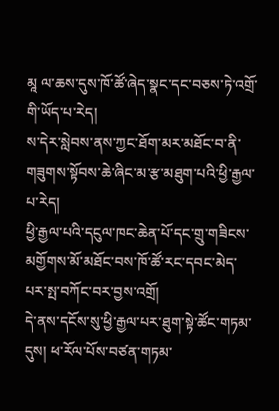མཱ ལ་ཆས་དུས་ཁོ་ཚོ་ཞེད་སྣང་དང་བཅས་ཏེ་འགྲོ་གི་ཡོད་པ་རེད།
ས་དེར་སླེབས་ནས་ཀྱང་ཐོག་མར་མཐོང་བ་ནི་གཟུགས་སྟོབས་ཆེ་ཞིང་མ་རྩ་མཐུག་པའི་ཕྱི་རྒྱལ་པ་རེད།
ཕྱི་རྒྱལ་པའི་དངུལ་ཁང་ཆེན་པོ་དང་གྲུ་གཟིངས་མགྱོགས་མོ་མཐོང་བས་ཁོ་ཚོ་རང་དབང་མེད་པར་སྤ་བཀོང་བར་བྱས་འགྲོ།
དེ་ནས་དངོས་སུ་ཕྱི་རྒྱལ་པར་ཐུག་སྟེ་ཚོང་གཏམ་དུས། ཕ་རོལ་པོས་བཙན་གཏམ་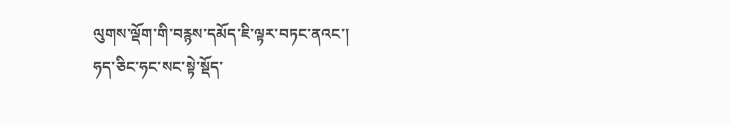ལུགས་ལྡོག་གི་བརྙས་དམོད་ཇི་ལྟར་བཏང་ནའང་།
ཧད་ཅིང་ཧང་སང་སྟེ་སྡོད་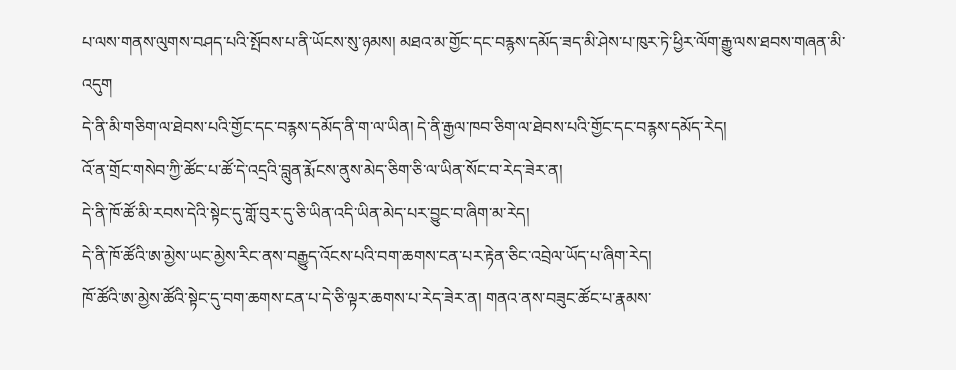པ་ལས་གནས་ལུགས་བཤད་པའི་སྤོབས་པ་ནི་ཡོངས་སུ་ཉམས། མཐའ་མ་གྱོང་དང་བརྙས་དམོད་ཟད་མི་ཤེས་པ་ཁུར་ཏེ་ཕྱིར་ལོག་རྒྱུ་ལས་ཐབས་གཞན་མི་འདུག
དེ་ནི་མི་གཅིག་ལ་ཐེབས་པའི་གྱོང་དང་བརྙས་དམོད་ནི་ག་ལ་ཡིན། དེ་ནི་རྒྱལ་ཁབ་ཅིག་ལ་ཐེབས་པའི་གྱོང་དང་བརྙས་དམོད་རེད།
འོ་ན་གྲོང་གསེབ་ཀྱི་ཚོང་པ་ཚོ་དེ་འདྲའི་བླུན་རྨོངས་ནུས་མེད་ཅིག་ཅི་ལ་ཡིན་སོང་བ་རེད་ཟེར་ན།
དེ་ནི་ཁོ་ཚོ་མི་རབས་དེའི་སྟེང་དུ་གློ་བུར་དུ་ཅི་ཡིན་འདི་ཡིན་མེད་པར་བྱུང་བ་ཞིག་མ་རེད།
དེ་ནི་ཁོ་ཚོའི་ཨ་མྱེས་ཡང་མྱེས་རིང་ནས་བརྒྱུད་འོངས་པའི་བག་ཆགས་ངན་པར་རྟེན་ཅིང་འབྲེལ་ཡོད་པ་ཞིག་རེད།
ཁོ་ཚོའི་ཨ་མྱེས་ཚོའི་སྟེང་དུ་བག་ཆགས་ངན་པ་དེ་ཅི་ལྟར་ཆགས་པ་རེད་ཟེར་ན། གནའ་ནས་བཟུང་ཚོང་པ་རྣམས་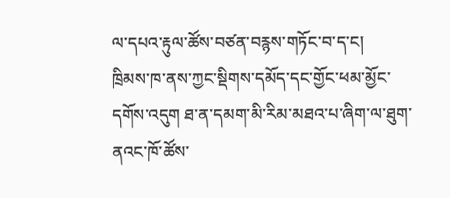ལ་དཔའ་རྟུལ་ཚོས་བཙན་བརྙས་གཏོང་བ་ད་ང།
ཁྲིམས་ཁ་ནས་ཀྱང་སྡིགས་དམོད་དང་གྱོང་ཕམ་མྱོང་དགོས་འདུག ཐ་ན་དམག་མི་རིམ་མཐའ་པ་ཞིག་ལ་ཐུག་ནའང་ཁོ་ཚོས་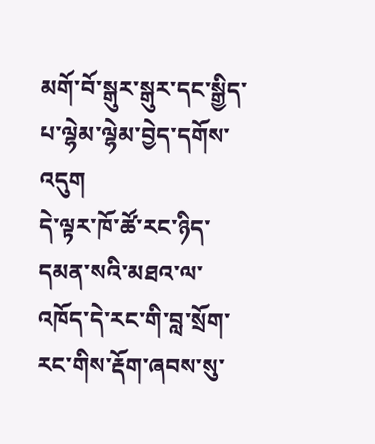མགོ་བོ་སྒུར་སྒུར་དང་སྒྱིད་པ་ལྷེམ་ལྷེམ་བྱེད་དགོས་འདུག
དེ་ལྟར་ཁོ་ཚོ་རང་ཉིད་དམན་སའི་མཐའ་ལ་འཁོད་དེ་རང་གི་བླ་སྲོག་རང་གིས་རྡོག་ཞབས་སུ་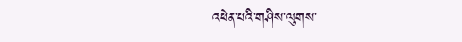འཕེན་པའི་གཤིས་ལུགས་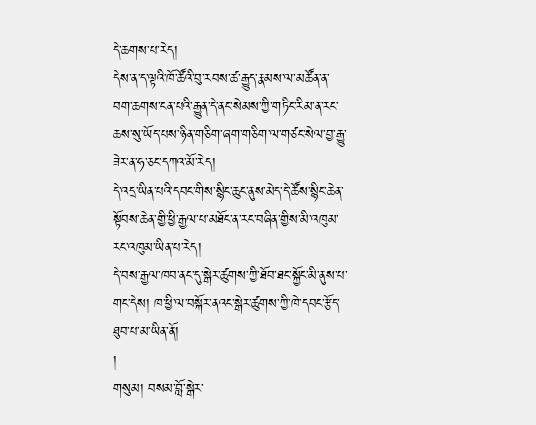དེ་ཆགས་པ་རེད།
དེས་ན་ད་ལྟའི་ཁོ་ཚོའི་བུ་རབས་ཚ་རྒྱུད་རྣམས་ལ་མཚོན་ན་བག་ཆགས་ངན་པའི་རྒྱུན་དེ་ནང་སེམས་ཀྱི་གཏིང་རིམ་ན་རང་ཆས་སུ་ཡོད་པས་ཉིན་གཅིག་ཞག་གཅིག་ལ་གཙང་སེལ་བྱ་རྒྱུ་ཟེར་ན་ཧ་ཅང་དཀའ་མོ་རེད།
དེ་འདྲ་ཡིན་པའི་དབང་གིས་སྙིང་ཆུང་ནུས་མེད་དེ་ཚོས་སྙིང་ཆེན་སྟོབས་ཆེན་གྱི་ཕྱི་རྒྱལ་པ་མཐོང་ན་རང་བཞིན་གྱིས་མི་འཁུམ་རང་འཁུམ་ཡིན་པ་རེད།
དེ་བས་རྒྱལ་ཁབ་ནང་དུ་སྒེར་ཚུགས་ཀྱི་ཐོབ་ཐང་སྐྱོང་མི་ནུས་པ་གང་དེས། ཁ་ཕྱི་ལ་བསྐོར་ནའང་སྒེར་ཚུགས་ཀྱི་ཁེ་དབང་རྩོད་ཐུབ་པ་མ་ཡིན་ནོ།
།
གསུམ། བསམ་བློ་སྒེར་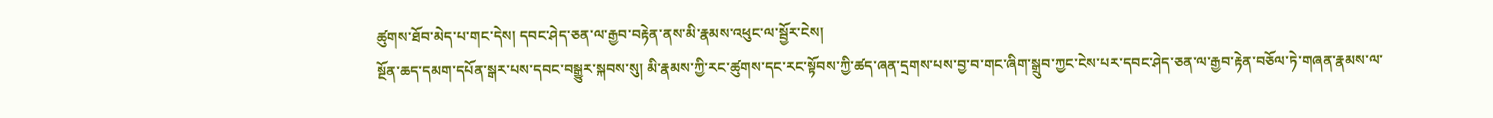ཚུགས་ཐོབ་མེད་པ་གང་དེས། དབང་ཤེད་ཅན་ལ་རྒྱབ་བརྟེན་ནས་མི་རྣམས་འཕུང་ལ་སྦྱོར་ངེས།
སྔོན་ཆད་དམག་དཔོན་སྒར་པས་དབང་བསྒྱུར་སྐབས་སུ། མི་རྣམས་ཀྱི་རང་ཚུགས་དང་རང་སྟོབས་ཀྱི་ཚད་ཞན་དྲགས་པས་བྱ་བ་གང་ཞིག་སྒྲུབ་ཀྱང་ངེས་པར་དབང་ཤེད་ཅན་ལ་རྒྱབ་རྟེན་བཅོལ་ཏེ་གཞན་རྣམས་ལ་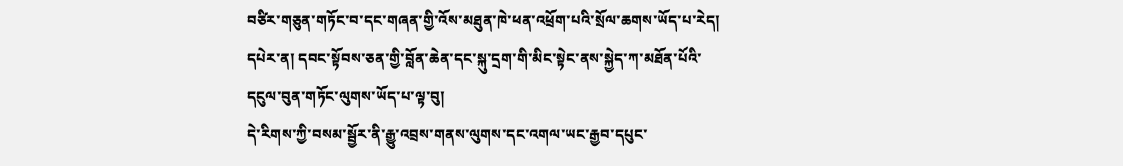བཙིར་གཅུན་གཏོང་བ་དང་གཞན་གྱི་འོས་མཐུན་ཁེ་ཕན་འཕྲོག་པའི་སྲོལ་ཆགས་ཡོད་པ་རེད།
དཔེར་ན། དབང་སྟོབས་ཅན་གྱི་བློན་ཆེན་དང་སྐུ་དྲག་གི་མིང་སྟེང་ནས་སྐྱེད་ཀ་མཐོན་པོའི་དངུལ་བུན་གཏོང་ལུགས་ཡོད་པ་ལྟ་བུ།
དེ་རིགས་ཀྱི་བསམ་སྦྱོར་ནི་རྒྱུ་འབྲས་གནས་ལུགས་དང་འགལ་ཡང་རྒྱབ་དཔུང་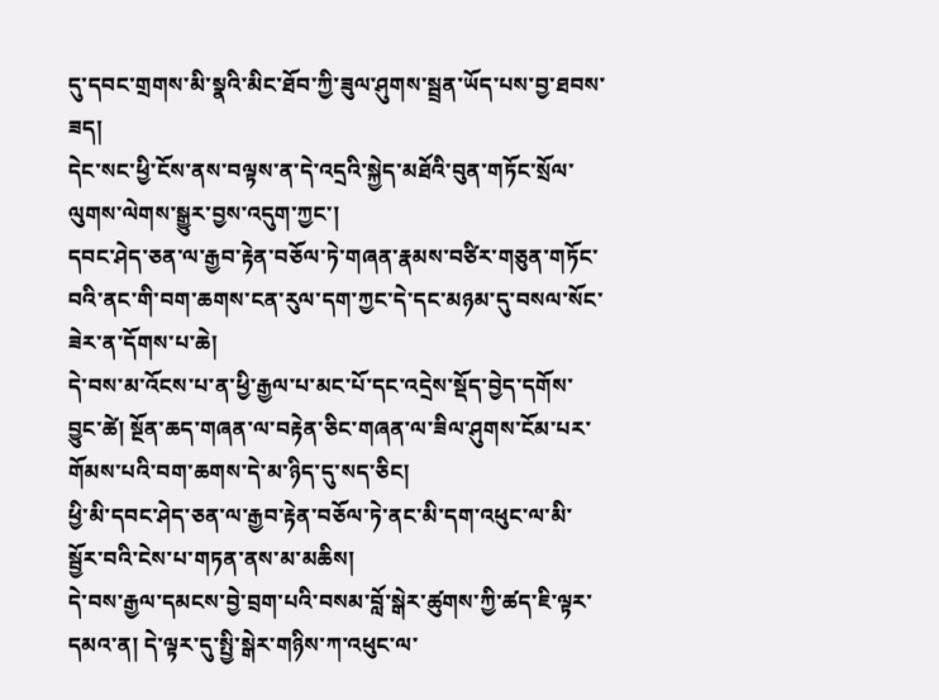དུ་དབང་གྲགས་མི་སྣའི་མིང་ཐོབ་ཀྱི་ཟུལ་ཤུགས་སྦྲན་ཡོད་པས་བྱ་ཐབས་ཟད།
དེང་སང་ཕྱི་ངོས་ནས་བལྟས་ན་དེ་འདྲའི་སྐྱེད་མཐོའི་བུན་གཏོང་སྲོལ་ལུགས་ལེགས་སྒྱུར་བྱས་འདུག་ཀྱང་།
དབང་ཤེད་ཅན་ལ་རྒྱབ་རྟེན་བཅོལ་ཏེ་གཞན་རྣམས་བཙིར་གཅུན་གཏོང་བའི་ནང་གི་བག་ཆགས་ངན་རུལ་དག་ཀྱང་དེ་དང་མཉམ་དུ་བསལ་སོང་ཟེར་ན་དོགས་པ་ཆེ།
དེ་བས་མ་འོངས་པ་ན་ཕྱི་རྒྱལ་པ་མང་པོ་དང་འདྲེས་སྡོད་བྱེད་དགོས་བྱུང་ཚེ། སྔོན་ཆད་གཞན་ལ་བརྟེན་ཅིང་གཞན་ལ་ཟིལ་ཤུགས་ངོམ་པར་གོམས་པའི་བག་ཆགས་དེ་མ་ཉིད་དུ་སད་ཅིང།
ཕྱི་མི་དབང་ཤེད་ཅན་ལ་རྒྱབ་རྟེན་བཅོལ་ཏེ་ནང་མི་དག་འཕུང་ལ་མི་སྦྱོར་བའི་ངེས་པ་གཏན་ནས་མ་མཆིས།
དེ་བས་རྒྱལ་དམངས་བྱེ་བྲག་པའི་བསམ་བློ་སྒེར་ཚུགས་ཀྱི་ཚད་ཇི་ལྟར་དམའ་ན། དེ་ལྟར་དུ་སྤྱི་སྒེར་གཉིས་ཀ་འཕུང་ལ་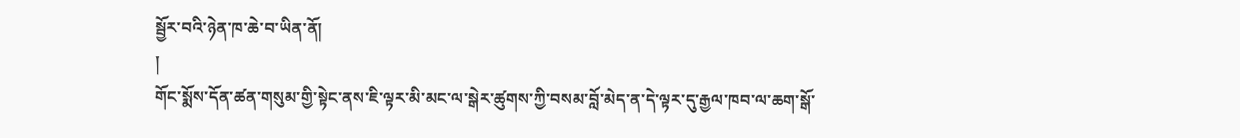སྦྱོར་བའི་ཉེན་ཁ་ཆེ་བ་ཡིན་ནོ།
།
གོང་སྨོས་དོན་ཚན་གསུམ་གྱི་སྟེང་ནས་ཇི་ལྟར་མི་མང་ལ་སྒེར་ཚུགས་ཀྱི་བསམ་བློ་མེད་ན་དེ་ལྟར་དུ་རྒྱལ་ཁབ་ལ་ཆག་སྒོ་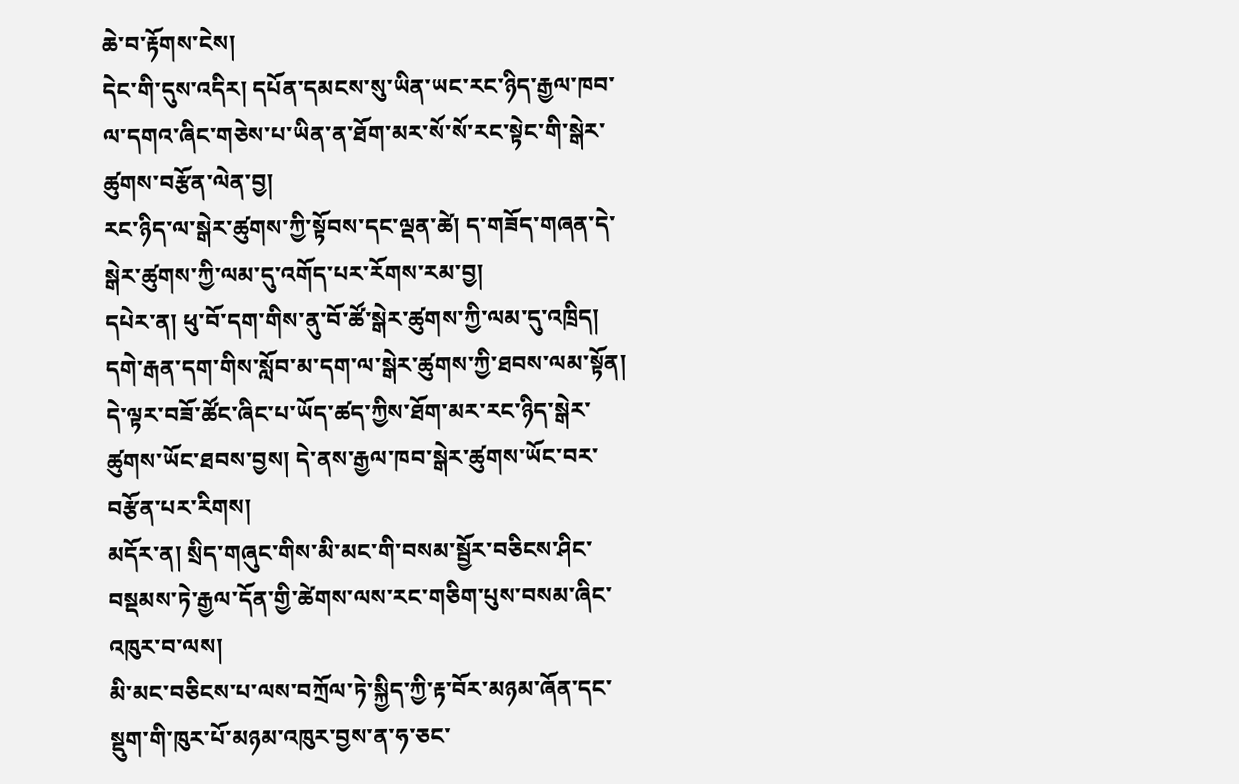ཆེ་བ་རྟོགས་ངེས།
དེང་གི་དུས་འདིར། དཔོན་དམངས་སུ་ཡིན་ཡང་རང་ཉིད་རྒྱལ་ཁབ་ལ་དགའ་ཞིང་གཅེས་པ་ཡིན་ན་ཐོག་མར་སོ་སོ་རང་སྟེང་གི་སྒེར་ཚུགས་བརྩོན་ལེན་བྱ།
རང་ཉིད་ལ་སྒེར་ཚུགས་ཀྱི་སྟོབས་དང་ལྡན་ཚེ། ད་གཟོད་གཞན་དེ་སྒེར་ཚུགས་ཀྱི་ལམ་དུ་འགོད་པར་རོགས་རམ་བྱ།
དཔེར་ན། ཕུ་བོ་དག་གིས་ནུ་བོ་ཚོ་སྒེར་ཚུགས་ཀྱི་ལམ་དུ་འཁྲིད། དགེ་རྒན་དག་གིས་སློབ་མ་དག་ལ་སྒེར་ཚུགས་ཀྱི་ཐབས་ལམ་སྟོན།
དེ་ལྟར་བཟོ་ཚོང་ཞིང་པ་ཡོད་ཚད་ཀྱིས་ཐོག་མར་རང་ཉིད་སྒེར་ཚུགས་ཡོང་ཐབས་བྱས། དེ་ནས་རྒྱལ་ཁབ་སྒེར་ཚུགས་ཡོང་བར་བརྩོན་པར་རིགས།
མདོར་ན། སྲིད་གཞུང་གིས་མི་མང་གི་བསམ་སྦྱོར་བཅིངས་ཤིང་བསྡམས་ཏེ་རྒྱལ་དོན་གྱི་ཚེགས་ལས་རང་གཅིག་པུས་བསམ་ཞིང་འཁུར་བ་ལས།
མི་མང་བཅིངས་པ་ལས་བཀྲོལ་ཏེ་སྐྱིད་ཀྱི་རྟ་བོར་མཉམ་ཞོན་དང་སྡུག་གི་ཁུར་པོ་མཉམ་འཁུར་བྱས་ན་ཧ་ཅང་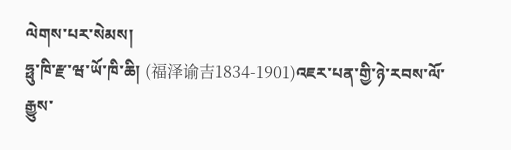ལེགས་པར་སེམས།
ཧྥུ་ཁི་རྫ་ཝ་ཡོ་ཁི་ཆི། (福泽谕吉1834-1901)འཇར་པན་གྱི་ཉེ་རབས་ལོ་རྒྱུས་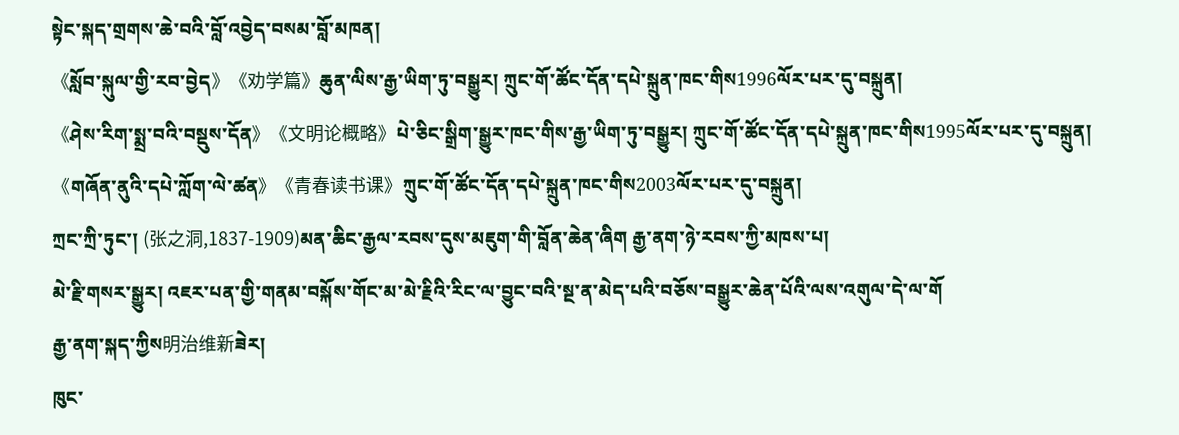སྟེང་སྐད་གྲགས་ཆེ་བའི་བློ་འབྱེད་བསམ་བློ་མཁན།
《སློབ་སྐུལ་གྱི་རབ་བྱེད》《劝学篇》ཆུན་ལིས་རྒྱ་ཡིག་ཏུ་བསྒྱུར། ཀྲུང་གོ་ཚོང་དོན་དཔེ་སྐྲུན་ཁང་གིས1996ལོར་པར་དུ་བསྐྲུན།
《ཤེས་རིག་སྨྲ་བའི་བསྡུས་དོན》《文明论概略》པེ་ཅིང་སྒྲིག་སྒྱུར་ཁང་གིས་རྒྱ་ཡིག་ཏུ་བསྒྱུར། ཀྲུང་གོ་ཚོང་དོན་དཔེ་སྐྲུན་ཁང་གིས1995ལོར་པར་དུ་བསྐྲུན།
《གཞོན་ནུའི་དཔེ་ཀློག་ལེ་ཚན》《青春读书课》ཀྲུང་གོ་ཚོང་དོན་དཔེ་སྐྲུན་ཁང་གིས2003ལོར་པར་དུ་བསྐྲུན།
ཀྲང་ཀྲི་ཏུང་། (张之洞,1837-1909)མན་ཆིང་རྒྱལ་རབས་དུས་མཇུག་གི་བློན་ཆེན་ཞིག རྒྱ་ནག་ཉེ་རབས་ཀྱི་མཁས་པ།
མེ་རྗི་གསར་སྒྱུར། འཇར་པན་གྱི་གནམ་བསྐོས་གོང་མ་མེ་རྗིའི་རིང་ལ་བྱུང་བའི་སྔ་ན་མེད་པའི་བཅོས་བསྒྱུར་ཆེན་པོའི་ལས་འགུལ་དེ་ལ་གོ
རྒྱ་ནག་སྐད་ཀྱིས明治维新ཟེར།
ཁུང་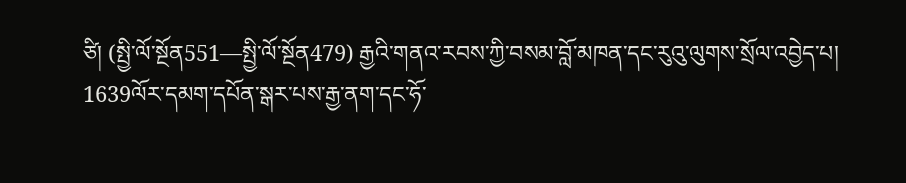ཙི། (སྤྱི་ལོ་སྔོན551—སྤྱི་ལོ་སྔོན479) རྒྱའི་གནའ་རབས་ཀྱི་བསམ་བློ་མཁན་དང་རུའུ་ལུགས་སྲོལ་འབྱེད་པ།
1639ལོར་དམག་དཔོན་སྒར་པས་རྒྱ་ནག་དང་ཧོ་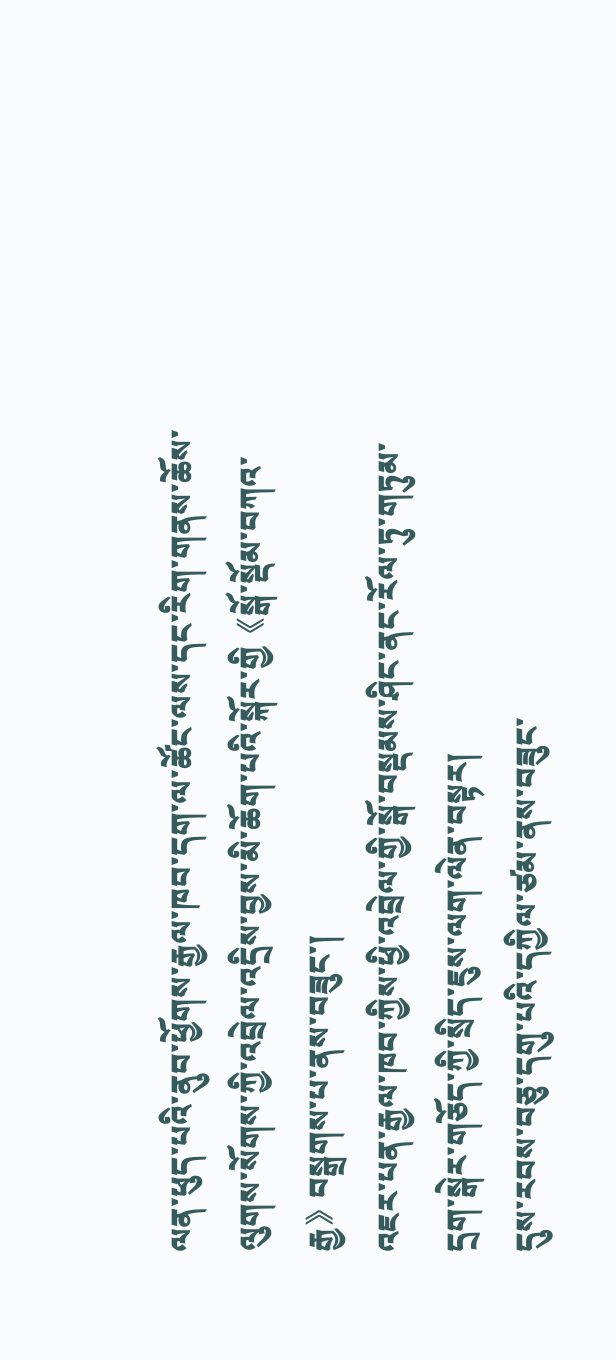ལན་ཕུད་པའི་ནུབ་ཕྱོགས་རྒྱལ་ཁབ་དག་ལ་ཚོང་ལས་དང་རིག་གནས་ཆོས་ལུགས་སོགས་ཀྱི་འབྲེལ་འདྲིས་བྱས་མི་ཆོག་པའི་སྐོར་གྱི《སྒོ་སྡོམ་བཀའ་རྒྱ》བསྒྲགས་པ་ནས་བཟུང་།
འཇར་པན་རྒྱལ་ཁབ་ཀྱིས་ཕྱི་འབྲེལ་གྱི་སྒོ་བསྡམས་ཤིང་ནང་རོལ་ཏུ་གཏུམ་དྲག་སྒེར་གཅོད་ཀྱི་སྲིད་ཇུས་ལག་ལེན་བསྟར།
དུས་རབས་བཅུ་དགུ་པའི་དཀྱིལ་ཙམ་ནས་བཟུང་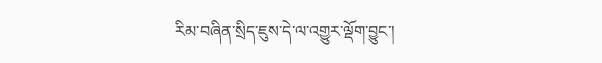རིམ་བཞིན་སྲིད་ཇུས་དེ་ལ་འགྱུར་ལྡོག་བྱུང་།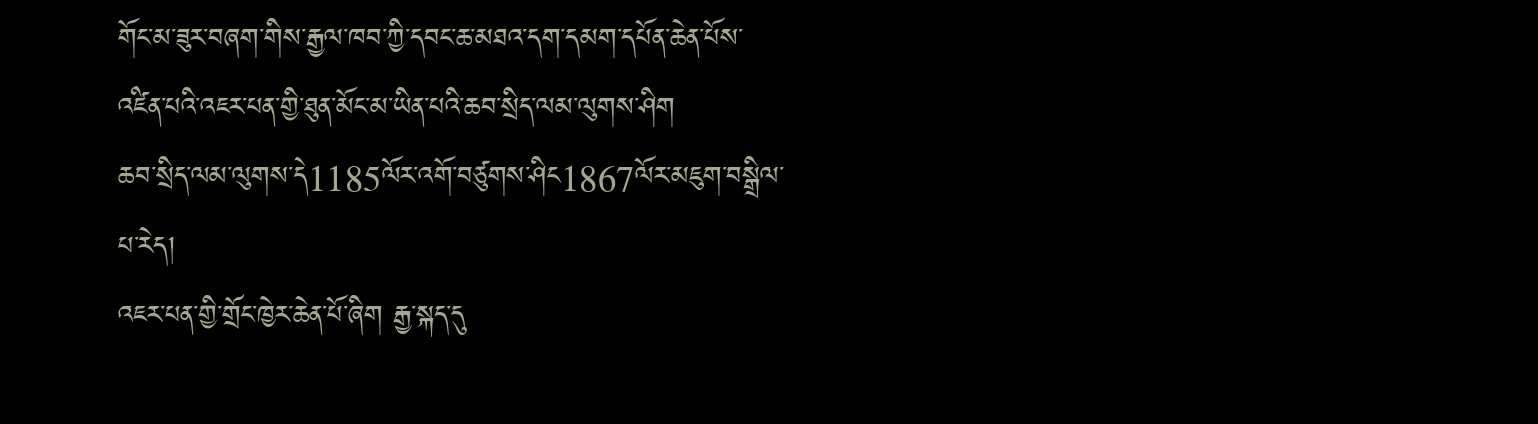གོང་མ་ཟུར་བཞག་གིས་རྒྱལ་ཁབ་ཀྱི་དབང་ཆ་མཐའ་དག་དམག་དཔོན་ཆེན་པོས་འཛིན་པའི་འཇར་པན་གྱི་ཐུན་མོང་མ་ཡིན་པའི་ཆབ་སྲིད་ལམ་ལུགས་ཤིག
ཆབ་སྲིད་ལམ་ལུགས་དེ1185ལོར་འགོ་བཙུགས་ཤིང1867ལོར་མཇུག་བསྒྲིལ་པ་རེད།
འཇར་པན་གྱི་གྲོང་ཁྱེར་ཆེན་པོ་ཞིག རྒྱ་སྐད་དུ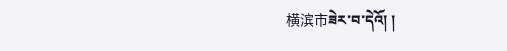横滨市ཟེར་བ་དེའོ། །